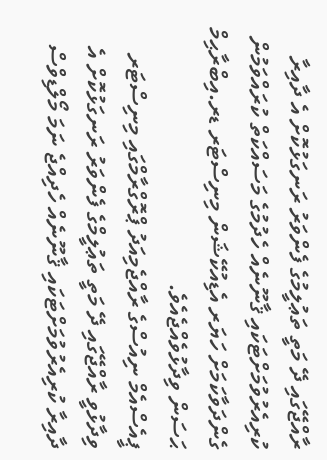ރާއްޖޭގައި ދޭ މަތީ ތަޢުލީމުގެ ފެންވަރު ރަނގަޅުކޮށް އެ ދާއިރާ ކުރިއެރުވުމަށްޓަކައި ޤާނޫނެއް ހެދުމުގެ މަސައްކަތް ކުރައްވަމުން ގެންދަވާކަމަށް ހަޔަރ އެޑިއުކޭޝަން މިނިސްޓަރ ޑރ.އިބްރާޙިމް ޙަސަން ވިދާޅުވެއްޖެއެވެ.
ޕީއެސްއެމް ނިއުސްގެ ރާއްޖެމިއަދު ޕްރޮގްރާމްގައި މިނިސްޓަރ ވިދާޅުވީ ރާއްޖޭގައި ދޭ މަތީ ތަޢުލީމްގެ ފެންވަރު ރަނގަޅުކޮށް އެ ދާއިރާ ކުރިއެރުވުމަށްޓަކައި ޤާނޫނެއް ހެދިއްޖެ ނަމަ މޯލްޑިވްސް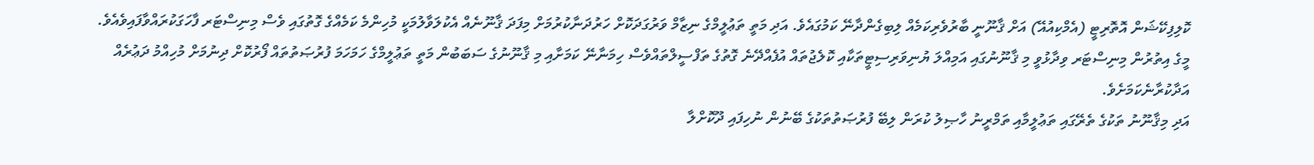ކޮލިފިކޭޝަން އޮތޮރިޓީ (އެމްކިއުއޭ) އަށް ޤާނޫނީ ބާރުވެރިކަމެއް ލިބިގެންދާނޭ ކަމުގައެވެ. އަދި މަތީ ތަޢުލީމްގެ ނިޒާމް ވަރުގަދަކޮށް ހަރުދަނާކުރުމަށް މިފަދަ ޤާނޫނެއް އެކުލަވާލުމަކީ މުހިންމެ ކަމެއްގެ ގޮތުގައި ވެސް މިނިސްޓަރ ފާހަގަކުރައްވާފައިވެއެވެ.
މީގެ އިތުރުން މިނިސްޓަރ ވިދާޅުވީ މި ޤާނޫނުގައި އަމިއްލަ ޔުނިވަރިސިޓީތަކާއި ކޮލެޖުތައް އުފެއްދޭނެ ގޮތުގެ ތަފްސީލްތައްވެސް ހިމަނާނޭ ކަމަށާއި މި ޤާނޫނުގެ ސަބަބުން މަތީ ތަޢުލީމްގެ ހަމަހަމަ ފުރުޞަތުތައް ފޯރުކޮށް ދިނުމަށް މުހިއްމު ދަޢުރެއް އަދާކުރާނެކަމަށެވެ.
އަދި މިޤާނޫނު ތަކުގެ ތެރޭގައި ތަޢުލީމާއި ތަމްރީނު ހާޞިލު ކުރަން ލިބޭ ފުރުޞަތުތަކުގެ ބޭނުން ނުހިފައި ދޫކޮށްލާ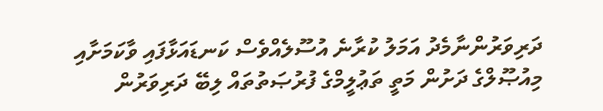ދަރިވަރުންނާމެދު އަމަލު ކުރާނެ އުސޫލެއްވެސް ކަނޑައަޅާފައި ވާކަމަށާއި މިއުޞޫލްގެ ދަށުން މަތީ ތަޢުލީމްގެ ފުރުޞަތުތައް ލިބޭ ދަރިވަރުން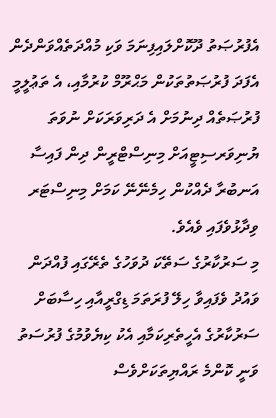އެފުރުޞަތު ދޫކޮށްލައިފިނަމަ ވަކި މުއްދަތެއްވަންދެން އެފަދަ ފުރުޞަތުތަކުން މަޙްރޫމް ކުރުމާއި، އެ ތަޢުލީމީ ފުރުޞަތެއް ދިނުމަށް އެ ދަރިވަރަކަށް ނުވަތަ ޔުނިވަރސިޓީއަށް މިނިސްޓްރީން ދިން ފައިސާ އަނބުރާ ދެއްކުން ހިމެނޭނޭ ކަމަށް މިނިސްޓަރ ވިދާޅުވެފައި ވެއެވެ.
މި ސަރުކާރުގެ ސަތޭކަ ދުވަހުގެ ތެރޭގައި ފުއްދަން ވައުދު ވެފައިވާ ހިލޭ ފުރަތަމަ ޑިގްރީއާއި ހިސާބަށް ސަރުކާރުގެ އެހީތެރިކަމާއި އެކު ކިޔެވުމުގެ ފުރުސަތު ވަނީ ކޮންމެ ރައްޔިތަކަށްވެސް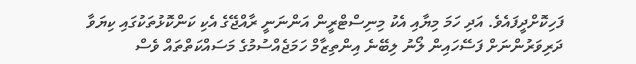ފަހިކޮށްދީފައެވެ. އަދި ހަމަ މިޔާއި އެކު މިނިސްޓްރީން އަންނަނީ ރާއްޖޭގެ އެކި ކަންކޮޅުތަކުގައި ކިޔަވާ ދަރިވަރުންނަށް ފަސޭހައިން ލޯނު ލިބޭނެ އިންތިޒާމް ހަމަޖެއްސުމުގެ މަސައްކަތްތައް ވެސް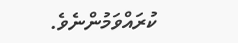ކުރައްވަމުންނެވެ.